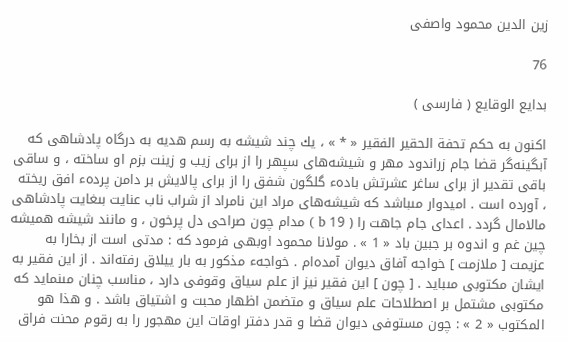زين الدين محمود واصفى

76

بدايع الوقايع ( فارسى )

اكنون به حكم تحفة الحقير الفقير « * » ، يك چند شيشه به رسم هديه به درگاه پادشاهى كه آبگينه‌گر قضا جام زراندود مهر و شيشه‌هاى سپهر را از براى زيب و زينت بزم او ساخته ، و ساقى باقى تقدير از براى ساغر عشرتش بادهء گلگون شفق را از براى پالايش بر دامن پردهء افق ريخته ، آورده است . اميدوار مىباشد كه شيشه‌هاى مراد اين نامراد از شراب ناب عنايت بىغايت پادشاهى مالامال گردد . اعداى جام جاهت را ( 19 b ) مدام چون صراحى دل پرخون ، و مانند شيشه هميشه چين غم و اندوه بر جبين باد « 1 » . مولانا محمود اوبهى فرمود كه : مدتى است از بخارا به عزيمت [ ملازمت ] خواجه آفاق ديوان آمده‌ام . خواجهء مذكور به بار ييلاق رفته‌اند . از اين فقير به ايشان مكتوبى مىبايد . [ چون ] اين فقير نيز از علم سياق وقوفى دارد ، مناسب چنان مىنمايد كه مكتوبى مشتمل بر اصطلاحات علم سياق و متضمن اظهار محبت و اشتياق باشد . و هذا هو المكتوب « 2 » : چون مستوفى ديوان قضا و قدر دفتر اوقات اين مهجور را به رقوم محنت فراق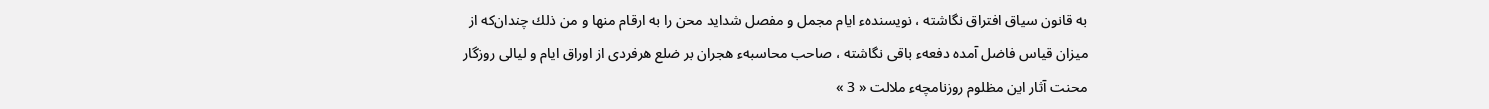به قانون سياق افتراق نگاشته ، نويسندهء ايام مجمل و مفصل شدايد محن را به ارقام منها و من ذلك چندان‌كه از ميزان قياس فاضل آمده دفعهء باقى نگاشته ، صاحب محاسبهء هجران بر ضلع هرفردى از اوراق ايام و ليالى روزگار محنت آثار اين مظلوم روزنامچهء ملالت « 3 »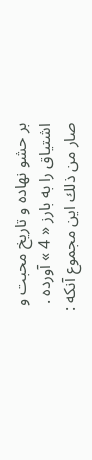بر حشو نهاده و تاريخ محبت و اشتياق را به بارز « 4 » آورده . صار من ذلك اين مجموع آنكه :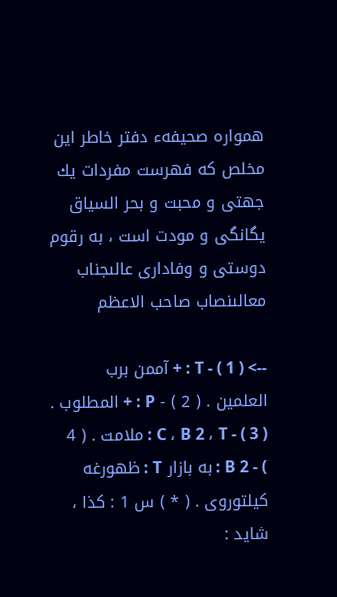همواره صحيفهء دفتر خاطر اين مخلص كه فهرست مفردات يك جهتى و محبت و بحر السياق يگانگى و مودت است ، به رقوم دوستى و وفادارى عالىجناب معالىنصاب صاحب الاعظم

--> ( 1 ) - T : + آممن برب العلمين . ( 2 ) - P : + المطلوب . ( 3 ) - C ، B 2 ، T : ملامت . ( 4 ) - B 2 : به بازار T : ظهورغه كيلتوروى . ( * ) س 1 : كذا ، شايد :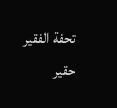تحفة الفقير حقير